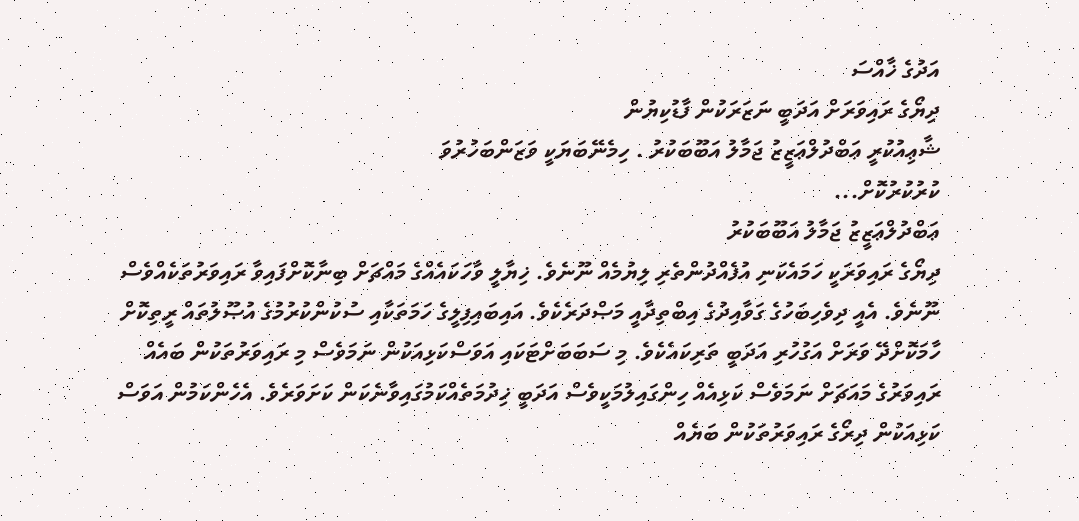އަދުގެ ޚާއްސަ
ދިޔޯގެ ރައިވަރަށް އަދަބީ ނަޒަރަކުން ފާޑުކިޔުން
ޝާޢިއުކުރީ ޢަބްދުލްޢަޒީޒު ޖަމާލު އަބޫބަކުރު . ހިމެނޭބަޔަކީ ވަޒަންބަހުރުވަ
ކުރުކުރުކޮށް...
ޢަބްދުލްޢަޒީޒު ޖަމާލު އަބޫބަކުރު
ދިޔޯގެ ރައިވަރަކީ ހަމައެކަނި އުފެއްދުންތެރި ލިޔުމެއް ނޫނެވެ. ޚިޔާލީ ވާހަކައެއްގެ މައްޗަށް ބިނާކޮށްފައިވާ ރައިވަރުތަކެއްވެސް ނޫނެވެ. އެއީ ދިވެހިބަހުގެ ގަވާއިދުގެ އިބްތިދާއީ މަޞްދަރެކެވެ. އައިބައިފިލީގެ ހަމަތަކާއި ސުކުންކުރުމުގެ އުޞޫލުތައް ރީތިކޮށް ހާމަކޮށްދޭ ވަރަށް އަގުހުރި އަދަބީ ތަރިކައެކެވެ. މި ސަބަބަށްޓަކައި އަވަސްކަޅިއަކުން ނަމަވެސް މި ރައިވަރުތަކުން ބައެއް ރައިވަރުގެ މައަޗަށް ނަމަވެސް ކަޅިއެއް ހިންގައިލުމަކީވެސް އަދަބީ ޚިދުމަތެއްކަމުގައިވާނެކަން ކަށަވަރެވެ. އެހެންކަމުން އަވަސް ކަޅިއަކުން ދިރޯގެ ރައިވަރުތަކުން ބަޔެއް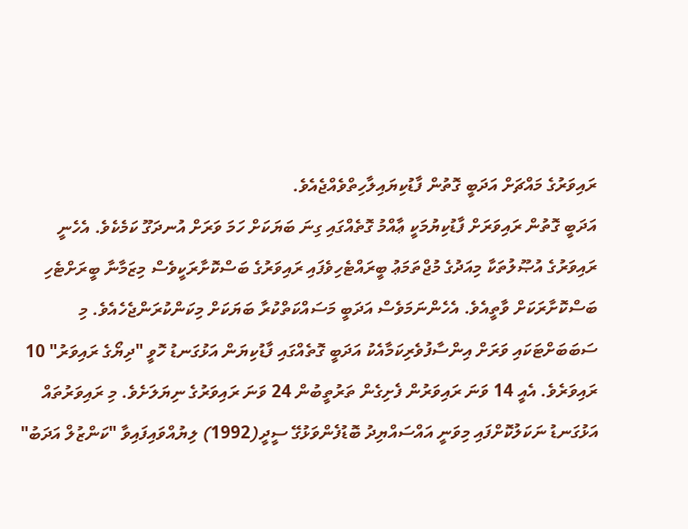ރައިވަރުގެ މައްޗަށް އަދަބީ ގޮތުން ފާޑުކިޔައިލާހިތްވެއްޖެއެވެ.
އަދަބީ ގޮތުން ރައިވަރަށް ފާޑުކިޔުމަކީ ޢާއްމު ގޮތެއްގައި ގިނަ ބަޔަކަށް ހަމަ ވަރަށް އުނދަގޫ ކަމެކެވެ. އެހެނީ ރައިވަރުގެ އުޞޫލުތަކާ މިއަދުގެ މުޖްތަމަޢު ބީރައްޓެހިވެފައި ރައިވަރުގެ ބަސްކޮށާރަކީވެސް މިޒަމާނާ ބީރަށްޓެހި ބަސްކޮށާރަކަށް ވާތީއެވެ. އެހެންނަމަވެސް އަދަބީ މަސައްކަތްކުރާ ބަޔަކަށް މިކަންކުރަންޖެހެއެވެ. މި ސަބަބަށްޓަކައި ވަރަށް އިންސާފުވެރިކަމާއެކު އަދަބީ ގޮތެއްގައި ފާޑުކިޔަން އަޅުގަނޑު ހޮވީ "ދިޔޯގެ ރައިވަރު" 10 ރައިވަރެވެ. އެއީ 14 ވަނަ ރައިވަރުން ފެށިގެން ތަރުތީބުން 24 ވަނަ ރައިވަރުގެ ނިޔަލަށެވެ. މި ރައިވަރުތައް އަޅުގަނޑު ނަކަލުކޮށްފައި މިވަނީ އައްސައްޔިދު ބޮޑުފެންވަޅުގޭ ސީދީ(1992) ލިޔުއްވައިފައިވާ "ކަންޒުލް އަދަބު"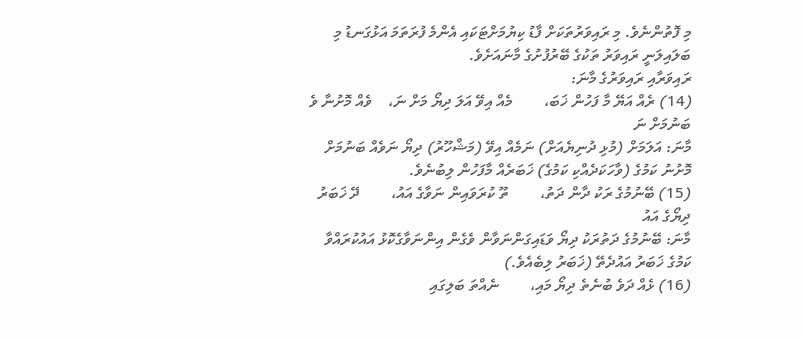މި ފޮތުންނެވެ. މި ރައިވަރުތަކަށް ފާޑު ކިޔުމަށްޓަކައި އެންމެ ފުރަތަމަ އަޅުގަނޑު މި ބަލައިލަނީ ރައިވަރު ތަކުގެ ބޭރުފުށުގެ މާނައަށެވެ.
ރައިވަރާއި ރައިވަރުގެ މާނަ:
(14) ރެއް އަޔޭ މާ ފަހުން ޚަބަ،        މެއް އިވޭ އަލަ ދިޔޯ މަށް ނަ،    ވެއް މޮށުނާ ވެ ބަނުމަށް ނަ
މާނަ: އަލަމަށް (މުޅި ދުނިޔެއަށް) ނަމެއް އިވޭ (މަޝްހޫރު) ދިޔޯ ނަވެއް ބަނުމަށް މޮށުނު ކަމުގެ (ވާހަކަދެއްކި ކަމުގެ) ޚަބަރެއް މާފަހުން ލިބުނެވެ.
(15) ބޭނުމުގެ ރަކު ދާން ދަތު،        ތޫ ކުރަވައިން ނަވާގެ އައު،        ދޭ ޚަބަރު ދިޔޯގެ އައު
މާނަ: ބޭނުމުގެ ދަތުރަކު ދިޔޯ ވަޑައިގަންނަވާން ވެގެން އިންނަވާގެކޮޅު އައުކުރައްވާ ކަމުގެ ޚަބަރު އައުދެތޭ (ޚަބަރު ލިބެއެވެ.)
(16) ޅެއް ދަވެ ބުނެތެ ދިޔޯ މައި،        ނެއްތަ ބަލިގައި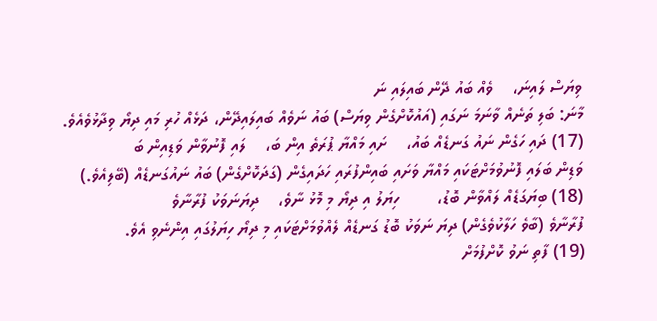ވިޔަސް ލައިނަ،    ވެއް ބައު ދޭން ބައިލައި ނަ
މާނަ: ބަލި ތަނެއް ވާނަމަ ނަގައި (އައުކޮށްގެން ވިޔަސް) ބައު ނަވެއް ބައިލައިދޭން، ދަޅެއް ހުރި މައި ދިޔޯ ވިދާޅުވެއެވެ.
(17) ދައި ހަގެން ނައު ގަނޑެއް ބައު،    ށައި މައްޔާ ޕުރަތެ އިން ބަ،    ލައި ފޮނުވާން ވަޑިއިން ބަ
ވަޑިން ބަލައި ފޮނުވުމަށްޓަކައި މައްޔާ ވަށައި ބައިންފުރައި ހަދައިގެން (ގަދަކޮށްގެން) ބައު ނައުގަނޑެއް (ބޭލިއެވެ.)
(18) ބިޔަގަޑެއް ލައްވާން ބޮޑު،        ހިޔަލު އި ދިޔޯ މި މޮޅު ނާވެ،    ދިޔަނަވަކު ފުރާނާވެ
ފުރާނާވެ (ބާވެ ހަލާކުވެގެން) ދިޔަ ނަވަކު ބޮޑު ގަނޑެއް ލެއްވުމަށްޓަކައި މި ދިޔޯ ހިޔަލުގައި އިންނެވި އެވެ.
(19) ފާތި ނަވު ކޮށްފުމަށް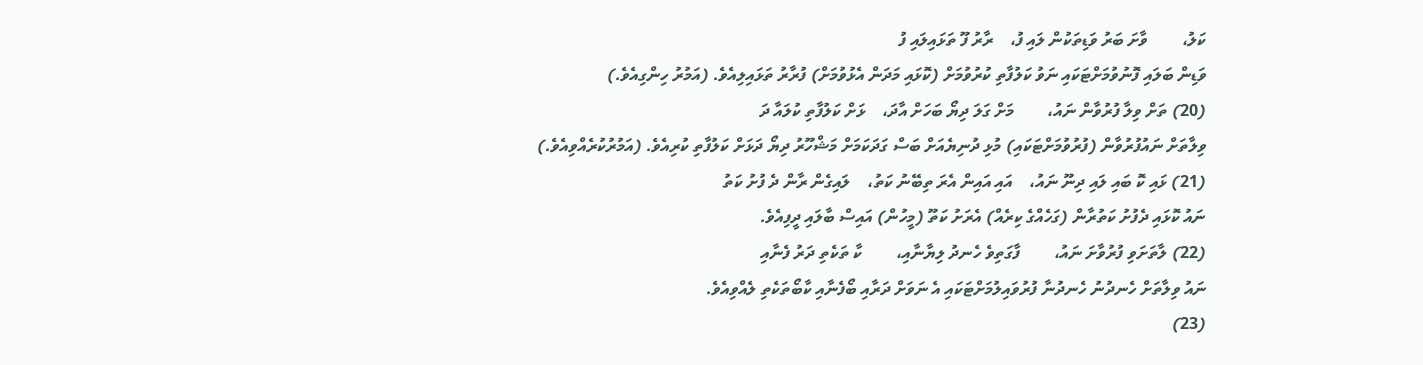ކަލު،        ވާށަ ބަރު ވަޑިތަކުން ލައި ފު،    ރާރު ފޫ ތަޅައިލައި ފު
ވަޑިން ބަލައި ފޮނުވުމަށްޓަކައި ނަވު ކަލުފާތި ކުރުވުމަށް (ކޮޅައި މަދަން އެޅުވުމަށް) ފުރާރު ތަޅައިލިއެވެ. (އަމުރު ހިންގިއެވެ.)
(20) ތަށް ވިލާ ފުރުވާން ނައު،        މަށް ގަލަ ދިޔޯ ބަހަށް އާދަ،    ޅަށް ކަލުފާތި ކުލައާ ދަ
ވިލާތަށް ނައުފުރުވާން (ފުރުވުމަށްޓަކައި) މުޅި ދުނިޔެއަށް ބަސް ގަދަކަމަށް މަޝްހޫރު ދިޔޯ ދަޅަށް ކަލުފާތި ކުރިއެވެ. (އަމުރުކުރެއްވިއެވެ.)
(21) ޅައި ކޮ ބައި ލައި ދިނޫ ނައު،    އައި އައިން އެރަ ތިބޭނު ކަތު،    ލައިގެން ރާން ދެ ފުށު ކަތު
ނައު ކޮޅައި ދެފުށު ކަތުރާން (ގަހެއްގެ ކިރެއް) އެރަށު ކަތޫ (މީހުން) އައިސް ބާލައި ދީފިއެވެ.
(22) ލާތަށަވި ފުރުވާށަ ނައު،        ފާގަތިވެ ހެނދު ލިޔާނާއި،        ކާ ތަކެތި ދަރު ފެނާއި
ނައު ވިލާތަށް ހެނދުނު ހެނދުނާ ފުރުވައިލުމަށްޓަކައި އެ ނަވަށް ދަރާއި ބޯފެނާއި ކާބޯތަކެތި ލެއްވިއެވެ.
(23)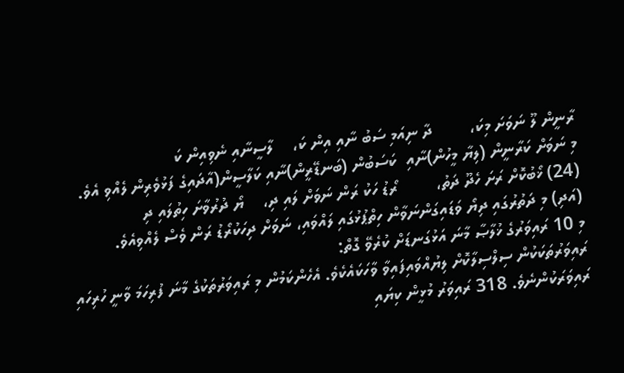ރާނީން ލޫ ނަވަށަ މިކަ،        ދާ ނިއަމި ސަބު ނާއި އިން ކަ،    ލާސީނާއި ނެވިއިން ކަ
މި ނަވަށް ކަރާނީން (ލިޔާ މީހުން)ނާއި  ކަސަބުން (ބަނޑޭރީން)ނާއި ކަލާސީން(އާދައިގެ ފަޅުވެރިން ލެއްވި އެވެ.
(24) ޚޯބުކޮށް ރަށަ ހެދޫ ދަތު،        ރޯޑު ހަކު ރަން ނަވަށް ލައި ދި،    ޔޯ ދުރުވާށަ ހިތުލައި ދި
(އަދި) މި ދަތުރުގައި ދިޔޯ ވަޑައިގަންނަވާން ހިތްޕުޅުގައި ލައްވައި، ނަވަށް ދިހަކުރޯޑު ރަން ވެސް ލެއްވިއެވެ.
މި 10 ރައިވަރުގެ ޚުލާޞާ މާނަ އަޅުގަނޑަށް ކުރެވޭ ގޮތް:
ރައިވަރުތަކަކުން ސިލްސިލާކޮށް ލިޔުއްވައިފައިވާ ވާހަކައެކެވެ. އެހެންކަމުން މި ރައިވަރުތަކުގެ މާނަ ފުރިހަމަ ވާނީ ހުރިހައި ރައިވަރަކުންނެވެ. 318 ރައިވަރު މުޅީން ކިޔައި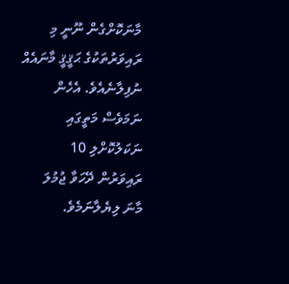މާނަކޮށްގެން ނޫނީ މި ރައިވަރުތަކުގެ ޙަޤީޤީ މާނައެއް ނުފިލާނެއެވެ. އެހެން ނަމަވެސް މަތީގައި ނަކަލުކޮށްލި 10 ރައިވަރުން ދޭހަވާ ޖުމުލަ މާނަ ލިޔެލާނަމެވެ.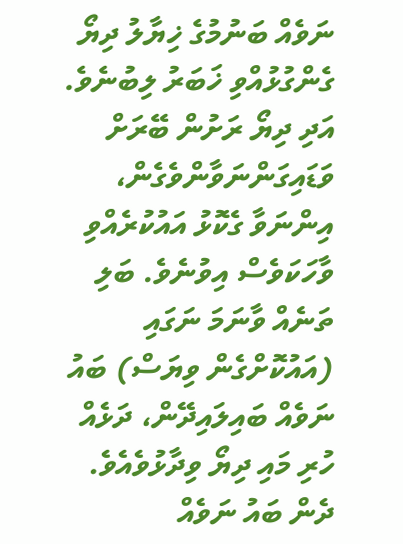ނަވެއް ބަނުމުގެ ޚިޔާލު ދިޔޯ ގެންގުޅުއްވި ޚަބަރު ލިބުނެވެ. އަދި ދިޔޯ ރަށުން ބޭރަށް ވަޑައިގަންނަވާންވެގެން، އިންނަވާ ގެކޮޅު އައުކުރެއްވި ވާހަކަވެސް އިވުނެވެ. ބަލި ތަނެއް ވާނަމަ ނަގައި (އައުކޮށްގެން ވިޔަސް) ބައު ނަވެއް ބައިލައިދޭން، ދަޅެއް ހުރި މައި ދިޔޯ ވިދާޅުވެއެވެ. ދެން ބައު ނަވެއް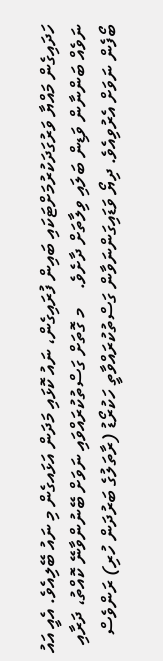ހަދައިގެން މައްޔާ ވަރުގަދަކުރުމަށްޓަކައި ބައިން ފުރައިގެން، ނައު ކޮޅައި މަދަން އަޅައގެން މި ނައު ބޭލިއެވެ. އެއީ އައު ނަވެއް ބަންނާން ވަޑިން ބަލައި ވިލާތަށް ދާށެވެ.    މ ގޮތަށް ގަސްތުކުރައްވައި ނަވަށް ބޭނުންވާނޭ ކޮއްތު، ދަރާއި ބޯފެން ނަވަށް އެރުވިއެވެ. ދިޔޯ ވަޑައިގަންނަވާން ގަސްތުކުރައްވާތީ ހަކުރޯޑު (ރާތަލުގެ ބަރުދަން ހުރި) ރަންވެސް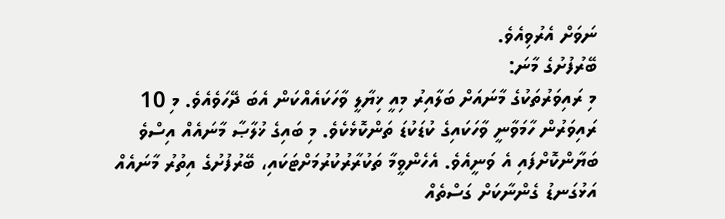ނަވަށް އެރުވިއެވެ.
ބޭރުފުށުގެ މާނަ:
މި ރައިވަރުތަކުގެ މާނައަށް ބަލާއިރު މިއީ ޚިޔާލީ ވާހަކައެއްކަން އެބަ ދޭހަވެއެވެ. މި 10 ރައިވަރުން ހާމަވާނީ ވާހަކައިގެ ކުޑަކުޑަ ތަންކޮޅެކެވެ. މި ބައިގެ ޚުލާޞާ މާނައެއް އިސްވެ ބަޔާންކޮށްފައި އެ ވަނީއެވެ. އެހެންވީމާ ތަކުރާރުކުރުމަށްޓަކައި، ބޭރުފުށުގެ އިތުރު މާނައެއް އަޅުގަނޑު ގެންނާކަށް ގަސްތެއް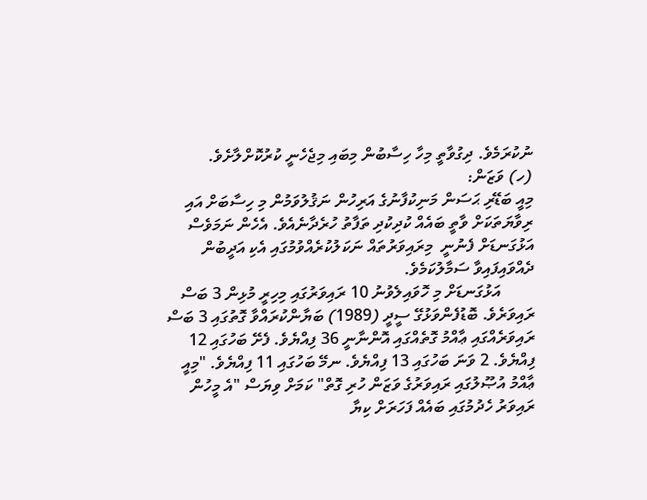ނުކުރަމެވެ. ދިގުވާތީ މިހާ ހިސާބުން މިބައި މިޖެހެނީ ކުރުކޮށްލާށެވެ.
(ހ) ވަޒަން:
މިއީ ބަޑޭރި ޙަސަން މަނިކުފާނުގެ އަރިހުން ނަޤުލުވަމުން މި ހިސާބަށް އައި ރިވާޔަތަކަށް ވާތީ ބައެއް ކުދިކުދި ތަފާތު ހުރެދާނެއެވެ. އެހެން ނަމަވެސް އަޅުގަނޑަށް ފެނުނީ  މިރައިވަރުތައް ނަކަލުކުރެއްވުމުގައި އެކި އަދީބުން ދެއްވައިފައިވާ ސަމާލުކަމެވެ.
        އަޅުގަނޑަށް މި ހޮވައިލެވުނު 10 ރައިވަރުގައި މިހިރީ މުޅިން 3 ބަސް ރައިވަރެވެ. ބޮޑުފެންވަޅުގޭ ސީދީ (1989) ބަޔާންކުރައްވާ ގޮތުގައި 3 ބަސް ރައިވަރެއްގައި ޢާއްމު ގޮތެއްގައި އޮންނާނީ 36 ފިއްޔެވެ. ފެށޭ ބަހުގައި 12 ފިއްޔެވެ. 2 ވަނަ ބަހުގައި 13 ފިއްޔެވެ. ނމޭ ބަހުގައި 11 ފިއްޔެވެ. "މިއީ ޢާއްމު އުޞޫލުގައި ރައިވަރުގެ ވަޒަން ހުރި ގޮތް" ކަމަށް ވިޔަސް "އެ މީހުން ރައިވަރު ހެދުމުގައި ބައެއް ފަހަރަށް ކިޔާ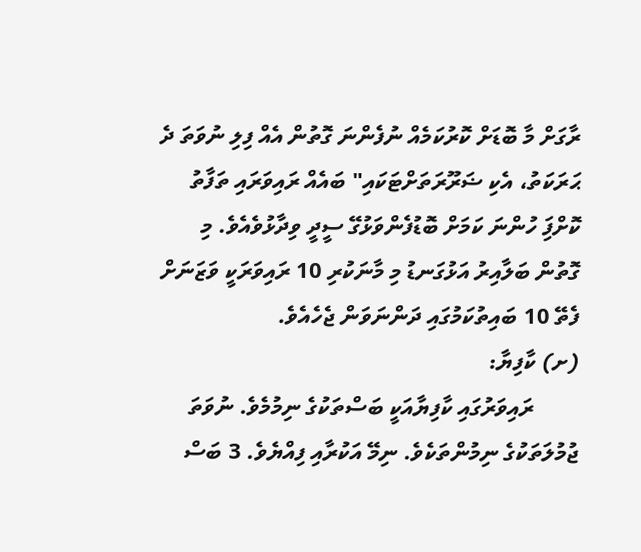ރާގަށް މާ ބޮޑަށް ކޮރުކަމެއް ނުފެންނަ ގޮތުން އެއް ފިލި ނުވަތަ ދެ ޙަރަކަތު، އެކި ޟަރޫރަތަށްޓަކައި" ބައެއް ރައިވަރައި ތަފާތު ކޮށްފަި ހުންނަ ކަމަށް ބޮޑުފެންވަޅުގޭ ސީދީ ވިދާޅުވެއެވެ. މި ގޮތުން ބަލާއިރު އަޅުގަނޑު މި މާނަކުރި 10 ރައިވަރަކީ ވަޒަނަށް ފެތޭ 10 ބައިތުކަމުގައި ދަންނަވަން ޖެހެއެވެ.
(ށ) ކާފިޔާ:
        ރައިވަރުގައި ކާފިޔާއަކީ ބަސްތަކުގެ ނިމުމެވެ. ނުވަތަ ޖުމުލަތަކުގެ ނިމުންތަކެވެ. ނިމޭ އަކުރާއި ފިއްޔެވެ. 3 ބަސް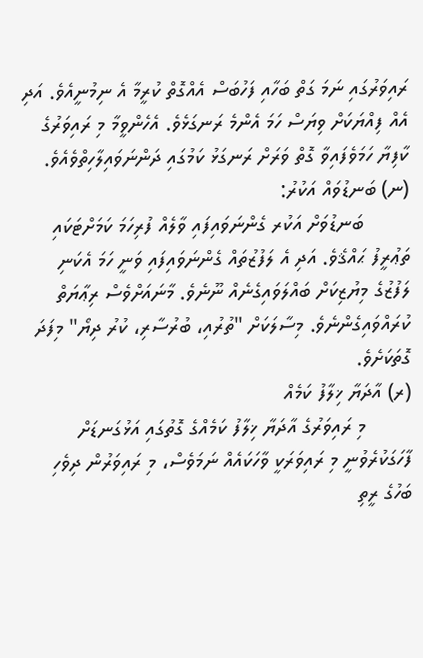ރައިވަރުގައި ނަމަ ގަތް ބަހާއި ފަހުބަސް އެއްގޮތް ކުރީމާ އެ ނިމުނީއެވެ. އަދި އެއް ފިއްޔަކަށް ވިޔަސް ހަމަ އެންމެ ރަނގަޅެވެ. އެހެންވީމާ މި ރައިވަރުގެ ކާފިޔާ ހަމަވެފައިވާ ގޮތް ވަރަށް ރަނގަޅު ކަމުގައި ދަންނަވައިލާހިތްވެއެވެ.
(ނ) ބަނޑުވައް އަކުރު:
        ބަނޑުވަށް އަކުރ ގެންނަވައިފައި ވާލެއް ފުރިހަމަ ކަމަށްޓަކައި ތަޢުރީފު ޙައްޤެވެ. އަދި އެ ލަފުޒުތައް ގެންނަވައިފައި ވަނީ ހަމަ އެކަނި ލަފުޒުގެ މިޔުޒިކަށް ބައްލަވައިގެނެއް ނޫނެވެ. މާނައަށްވެސް ރިޢާޔަތް ކުރައްވައިގެންނެވެ. މިސާލަކަށް "ތުރުއި، ބުރުސާރި، ކުރު ދިޔޯ" މިފަދަ ގޮތަކަށެވެ.
(ރ) އާދަޔާ ޚިލާފު ކަމެއް
        މި ރައިވަރުގެ އާދަޔާ ޚިލާފު ކަމެއްގެ ގޮތުގައި އަޅުގަނޑަށް ފާހަގަކުރެވުނީ މި ރައިވަރަކީ ވާހަކައެއް ނަމަވެސް، މި ރައިވަރުން ދިވެހި ބަހުގެ ރީތި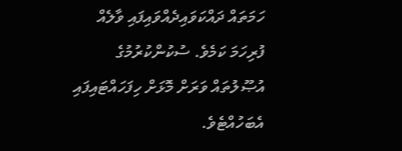ހަމަތައް ދައްކަވައިދެއްވައިފައި ވާލެއް ފުރިހަމަ ކަމެވެ. ސުކުންކުރުމުގެ އުޞޫލުތައް ވަރަށް މޮޅަށް ހިފަހައްޓައިފައި އެބަހުއްޓެވެ.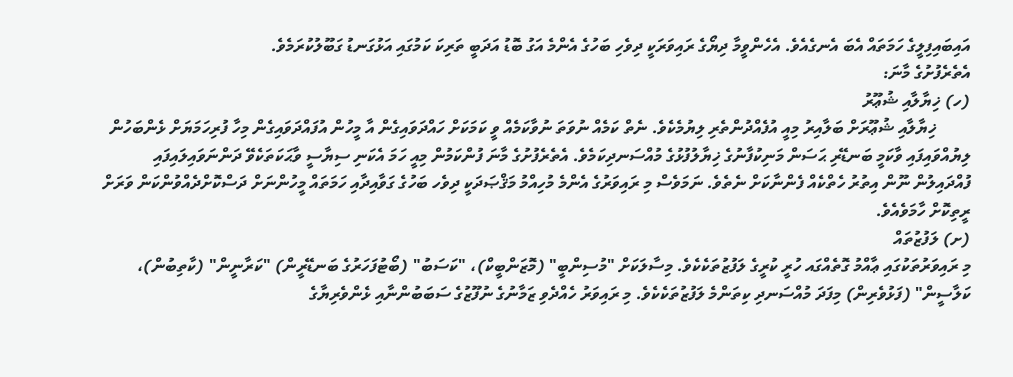އައިބައިފިލީގެ ހަމަތައް އެބަ އެނގެއެވެ. އެހެންވީމާ ދިޔޯގެ ރައިވަރަކީ ދިވެހި ބަހުގެ އެންމެ އަގު ބޮޑު އަދަބީ ތަރިކަ ކަމުގައި އަޅުގަނޑު ގަބޫލުކުރަމެވެ.
އެތެރެފުށުގެ މާނަ:
(ހ) ޚިޔާލާއި ޝުޢޫރު
        ޚިޔާލާއި ޝުޢޫރަށް ބަލާއިރު މިއީ އުފެއްދުންތެރި ލިޔުމެކެވެ. ނެތް ކަމެއް ނުވަތަ ނުވާކަމެއް ވީ ކަމަކަށް ހައްދަވައިގެން އާ މީހުން އުފައްދަވައިގެން މިހާ ފުރިހަމަޔަށް ޅެންބަހުން ލިޔުއްވައިފައި ވާކަމީ ބަނޑޭރި ޙަސަން މަނިކުފާނުގެ ޚިޔާލުފުޅުގެ މުއްސަނދިކަމެވެ. އެތެރެފުށުގެ މާނަ ފުންކަމުން މިއީ ހަމަ އެކަނި ސިޔާސީ ވާޙަކަތަކެވޭ ދަންނަވައިލައިފައި ފުއްދައިލުން ނޫން އިތުރު ހެތްކެއް ފެންނާކަށް ނެތެވެ. ނަމަވެސް މި ރައިވަރުގެ އެންމެ މުހިއްމު މަޤްޞަދަކީ ދިވެހ ބަހުގެ ގަވާއިދާއި ހަމަތައް މީހުންނަށް ދަސްކޮށްދެއްވުންކަން ވަރަށް ރީތިކޮށް ހާމަވެއެވެ.
(ށ) ލަފުޒުތައް
މި ރައިވަރުތަކުގައި ޢާއްމު ގޮތެއްގައ ހުރީ ކުރީގެ ލަފުޒުތަކެކެވެ. މިސާލަކަށް "މުސިންބީ" (މޮޒަންބީކް)، "ކަސަބު" (ބޯޓުފަހަރުގެ ބަނޑޭރީން) "ކަރާނީން" (ކާތިބުން)، ކަލާސީން" (ފަޅުވެރިން) މިފަދަ މުއްސަނދި ކިތަންމެ ލަފުޒުތަކެކެވެ. މި ރައިވަރު ހެއްދެވި ޒަމާނުގެ ނުފޫޒުގެ ސަބަބުންނާއި ޅެންވެރިޔާގެ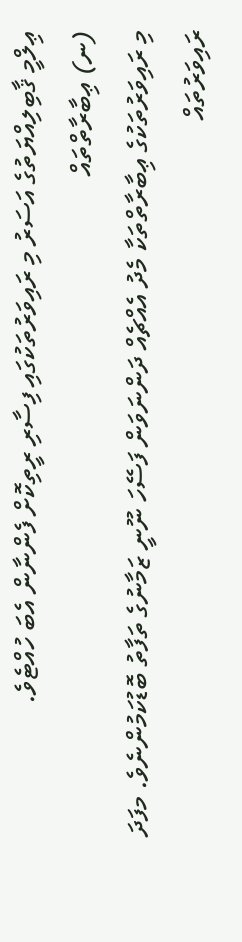ޢިލްމީ ޤާބިލިއްޔަތުގެ އަސަރު މި ރައިވަރުތަކުގައި ފިސާރި ރީތިކޮށް ފެންނާން އެބަ ހުއްޓެވެ.
(ނ) ޢިބާރާތްތައް
މި ރައިވަރުތަކުގެ ޢިބާރާތްތަކާ މެދު އެއްޗެއް ދަންނަވަން ފަސޭހަ ނޫނީ ޒަމާނުގެ ތަފާތު ބޮޑުކަމުންނެވެ. މފަދަ ރައިވަރުތައް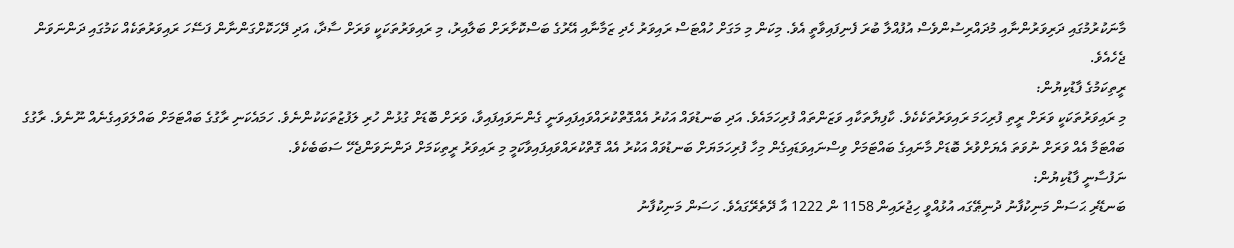މާނަކުރުމުގައި ދަރިވަރުންނާއި މުދައްރިސުންވެސް އުފުއްލާ ބުރަ ފެނިފައިވާތީ އެވެ. މިކަން މި މަގަށް ހުއްޓަސް ރައިވަރު ހެދި ޒަމާނާއި އޭރުގެ ބަސްކޮށާރަށް ބަލާއިރު، މި ރައިވަރުތަކަކީ ވަރަށް ސާދާ، އަދި ދޭހަކޮށްގަންނާން ފަސޭހަ ރައިވަރުތަކެއް ކަމުގައި ދަންނަވަން ޖެހެއެވެ.
ރީތިކަމުގެ ފާޑުކިޔުން:
މި ރައިވަރުތަކަކީ ވަރަށް ރީތި ފުރިހަމަ ރައިވަރުތަކެކެވެ. ކާފިޔާތަކާއި ވަޒަންތައް ފުރިހަމައެވެ. އަދި ބަނޑުވައް އަކުރު އެއްގޮތްކުރައްވައިފައިވަނީ ގެންނަވައިފައިވާ، ވަރަށް ބޮޑަށް ގުޅުން ހުރި ލަފުޒުތަކަކުންނެވެ. ހަމައެކަނި ރާގުގެ ބައްޓަމަށް ބައްލަވައިގެނެއް ނޫނެވެ. ރާގުގެ ބައްޓަމާ އެއް ވަރަށް ނުވަތަ އެޔަށްވުރެ ބޮޑަށް މާނައިގެ ބައްޓަމަށް ވިސްނައިވަޑައިގެން މިހާ ފުރިހަމަޔަށް ބަނޑުވައް އަކުރު އެއް ގޮތްކުރައްވައިފައިވާކަމީ މި ރައިވަރު ރީތިކަމަށް ދަންނަވަންޖެހޭ ސަބަބެކެވެ.
ނަފުސާނީ ފާޑުކިޔުން:
ބަނޑޭރި ޙަސަން މަނިކުފާނު ދުނިޠޭގައ އުޅުއްވީ ހިޖުރައިން 1158 ން 1222 އާ ދޭތެރޭގައެވެ. ހަސަން މަނިކުފާނު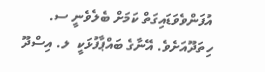އުފަންވެވަޑައިގަތް ކަމަށް ބެލެވެނީ ސ. ހިތަދޫއަށެވެ. އޭނާގެ ބައްޕާފުޅަކީ  ލ. އިސްދޫ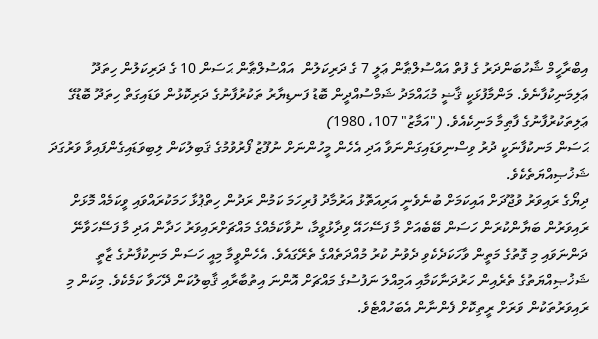އިބްރާހީމް ޝާހުބަންދަރު ގެ ފުތް އައްސުލްޠާން ޢަލީ 7 ގެ ދަރިކަލުން  އައްސުލްޠާން ޙަސަން 10 ގެ ދަރިކަލުން ހިތަދޫ ޢަލިމަނިކުފާނެވެ. މަންމާފުޅަކީ ޤާޟީ މުޙައްމަދު ޝަމްސުއްދީން ބޮޑު ފަނޑިޔާރު ތަކުރުފާނުގެ ދަރިކޮޅުން ވަޑައިގަތް ހިތަދޫ ބޮޑުގޭ ޢަލިތަކުރުފާނުގެ ފާޠިމާ މަނިކެއެވެ. ("އަމާޒު" 107، 1980)
ޙަސަން މަނކުފާނަކީ ދުރު ވިސްނިވަޑައިގަންނަވާ އަދި އެހެން މީހުންނަށް ނުފޫޒު ފޯރުވުމުގެ ޤަބިލުކަން ލިބިވަޑައިގެންފައިވާ ވަރުގަދަ ޝަޚުޞިއްޔަތެކެވެ.
ދިޔޯގެ ރައިވަރު ވުޖޫދަށް އައިކަމަށް ބުނެވެނީ އަރިއަތޮޅު އަރުމާދު ފުރިހަމަ ކަމުން ރަދުން ހިތްޕުޅާ ހަމަކުރައްވައި ވީކަމެއް މޮޅަށް ރައިވަރުން ބަޔާންކުރަން ހަސަން ބޭބެއަށް މާ ފަސޭހައޭ ވިދާޅުވީމާ، ނުވާކަމެއްގެ މައްޗަށްރައިވަރު ހަދާން އަދި މާ ފަސޭހަވާނޭ ދަންނަވައި މި ގޮތުގެ މަތީން ވާހަކަދެކެވި ދެވުނު ކުރު މުއްދަތެއްގެ ތެރޭގައެވެ. އެހެންވީމާ މިއީ ހަސަން މަނިކުފާނުގެ ޒާތީ ޝަޚުޞިއްޔަތުގެ ތެރެއިން ހަރުދަނާކަމާއި އަމިއްލަ ނަފުސުގެ މައްޗަށް އޮންނަ އިތުބާރާއި ޤާބިލުކަން ދޭހަވާ ކަމެކެވެ. މިކަން މި ރައިވަރުތަކުން ވަރަށް ރީތިކޮށް ފެންނާން އެބަހުއްޓެވެ.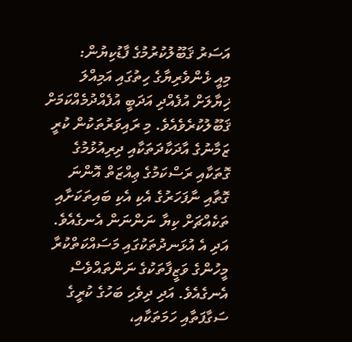އަސަރު ޤަބޫލުކުރުމުގެ ފާޑުކިޔުން:
މިއީ ޅެންވެރިޔާގެ ހިތުގައި އަމިއްލަ ޚިޔާލަށް އުފެއްދި އަދަބީ އުފެއްދުމެއްކަމަށް ޤަބޫލުކުރެވެއެވެ. މި ރައިވަރުތަކުން ކުރީ ޒަމާނުގެ އާދަކާދަތަކާއި ދިރިއުޅުމުގެ ގޮތަކާއި ރަސްކަމުގެ ޢިއްޒަތް އޮންނަ ގޮތާއި ނާފަހަރުގެ އެކި އެކި ބައިތަކަށާއި ތަކެއްޗަށް ކިޔާ ނަންނަން އެނގެއެވެ. އަދި އެ އުޅަނދުތަކުގައި މަސައްކަތްކުރާ މީހުންގެ ވަޒީފާތަކުގެ ނަންތައްވެސް އެނގެއެވެ. އަދި ދިވެހި ބަހުގެ ކުރީގެ ސަގާފަތާއި ހަމަތަކާއި،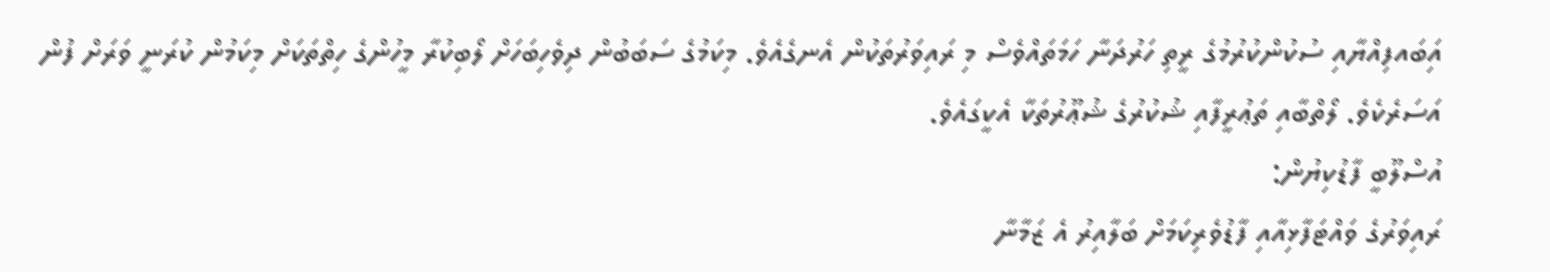އަިބައފިއްޔާއި ސުކުންކުރުމުގެ ރީތި ހަރުދަނާ ހަމަތައްވެސް މި ރައިވަރުތަކުން އެނގެއެވެ. މިކަމުގެ ސަބަބުން ދިވެހިބަހަށް ލޯބިކުރާ މީހުންގެ ހިތްތަކަށް މިކަމުން ކުރަނީ ވަރަށް ފުން އަސަރެކެވެ. ލޯތްބާއި ތަޢުރީފާއި ޝުކުރުގެ ޝުޢޫރުތަކާ އެކީގައެވެ.
އުސްލޫބީ ފާޑުކިޔުން:
ރައިވަރުގެ ވައްޓަފާޅިއާއި ފާޑުވެރިކަމަށް ބަލާއިރު އެ ޒަމާނާ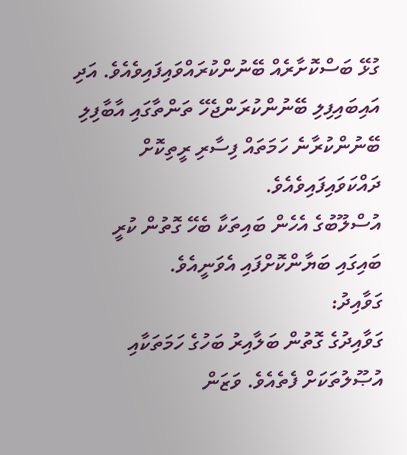ގުޅޭ ބަސްކޮށާރެއް ބޭނުންކުރައްވައިފައިވެއެވެ. އަދި އައިބައިފިލި ބޭނުންކުރަންޖެހޭ ތަންތާގައި އާބާފިލި ބޭނުންކުރާނެ ހަމަތައް ފިސާރި ރީތިކޮށް ދައްކަވައިފައިވެއެވެ.
އުސްލޫބުގެ އެހެން ބައިތަކާ ބެހޭ ގޮތުން ކުރީ ބައިގައި ބަޔާންކޮށްފައި އެވަނީއެވެ.
ގަވާއިދު:
ގަވާއިދުގެ ގޮތުން ބަލާއިރު ބަހުގެ ހަމަތަކާއި އުޞޫލުތަކަށް ފެތެއެވެ. ވަޒަން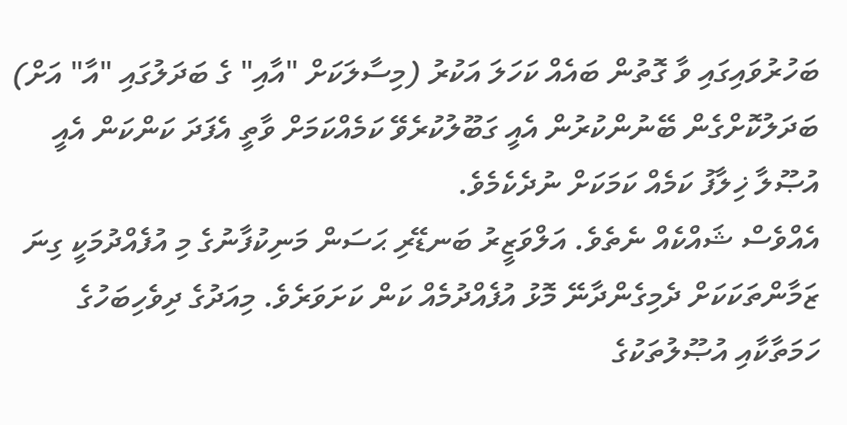ބަހުރުވައިގައި ވާ ގޮތުން ބައެއް ކަހަލަ އަކުރު (މިސާލަކަށް "އާއި" ގެ ބަދަލުގައި "އާ" އަށް) ބަދަލުކޮށްގެން ބޭނުންކުރުން އެއީ ގަބޫލުކުރެވޭ ކަމެއްކަމަށް ވާތީ އެފަދަ ކަންކަން އެއީ އުޞޫލާ ޚިލާފު ކަމެއް ކަމަކަށް ނުދެކެމެވެ.
އެއްވެސް ޝައްކެއް ނެތެވެ. އަލްވަޒީރު ބަނޑޭރި ޙަސަން މަނިކުފާނުގެ މި އުފެއްދުމަކީ ގިނަ ޒަމާންތަކަކަށް ދެމިގެންދާނޭ މޮޅު އުފެއްދުމެއް ކަން ކަށަވަރެވެ. މިއަދުގެ ދިވެހިބަހުގެ ހަމަތާކާއި އުޞޫލުތަކުގެ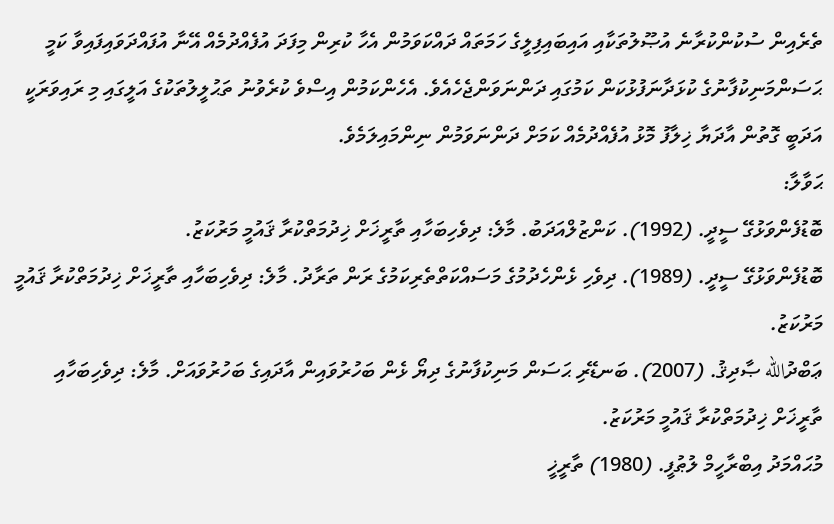ތެރެއިން ސުކުންކުރާނެ އުޞޫލުތަކާއި އައިބައިފިލީގެ ހަމަތައް ދައްކަވަމުން އެހާ ކުރިން މިފަދަ އުފެއްދުމެއް އޭނާ އުފައްދަވައިފައިވާ ކަމީ ޙަސަންމަނިކުފާނުގެ ކުޅަދާނަފުޅުކަން ކަމުގައި ދަންނަވަންޖެހެއެވެ. އެހެންކަމުން އިސްވެ ކުރެވުނު ތަޙުލީލުތަކުގެ އަލީގައި މި ރައިވަރަކީ އަދަބީ ގޮތުން އާދަޔާ ޚިލާފު މޮޅު އުފެއްދުމެއް ކަމަށް ދަންނަވަމުން ނިންމައިލަމެވެ.
ޙަވާލާ:
ބޮޑުފެންވަޅުގޭ ސީދީ. (1992). ކަންޒުލްއަދަބު. މާލެ: ދިވެހިބަހާއި ތާރީޚަށް ޚިދުމަތްކުރާ ޤައުމީ މަރުކަޒު.
ބޮޑުފެންވަޅުގޭ ސީދީ. (1989). ދިވެހި ޅެންހެދުމުގެ މަސައްކަތްތެރިކަމުގެ ރަން ތަރާދު. މާލެ: ދިވެހިބަހާއި ތާރީޚަށް ޚިދުމަތްކުރާ ޤައުމީ މަރުކަޒު.
ޢަބްދުالله ޞާދިޤު. (2007). ބަނޑޭރި ޙަސަން މަނިކުފާނުގެ ދިޔޯ ޅެން ބަހުރުވައިން އާދައިގެ ބަހުރުވައަށް. މާލެ: ދިވެހިބަހާއި ތާރީޚަށް ޚިދުމަތްކުރާ ޤައުމީ މަރުކަޒު.
މުޙައްމަދު އިބްރާހީމް ލުޠުފީ. (1980) ތާރީޚީ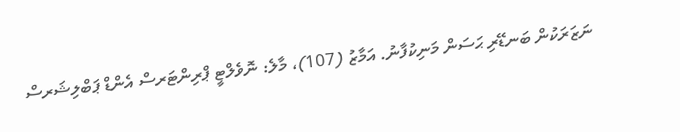ނަޒަރަކުން ބަނޑޭރި ޙަސަން މަނިކުފާނު. އަމާޒު (107)، މާލެ: ނޮވެލްޓީ ޕްރިންޓަރސް އެންޑް ޕަބްލިޝަރސް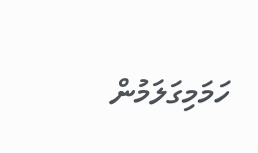ހަމަމިގަލަމުން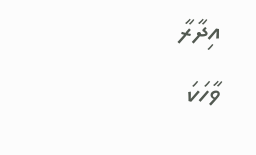އިދާރާ
ވާހަކަ